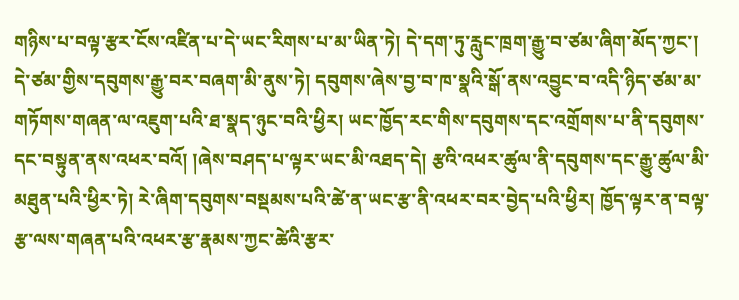གཉིས་པ་བལྟ་རྩར་ངོས་འཛིན་པ་དེ་ཡང་རིགས་པ་མ་ཡིན་ཏེ། དེ་དག་ཏུ་རླུང་ཁྲག་རྒྱུ་བ་ཙམ་ཞིག་མོད་ཀྱང་། དེ་ཙམ་གྱིས་དབུགས་རྒྱུ་བར་བཞག་མི་ནུས་ཏེ། དབུགས་ཞེས་བྱ་བ་ཁ་སྣའི་སྒོ་ནས་འབྱུང་བ་འདི་ཉིད་ཙམ་མ་གཏོགས་གཞན་ལ་འཇུག་པའི་ཐ་སྣད་ཉུང་བའི་ཕྱིར། ཡང་ཁྱོད་རང་གིས་དབུགས་དང་འགྲོགས་པ་ནི་དབུགས་དང་བསྟུན་ནས་འཕར་བའོ། །ཞེས་བཤད་པ་ལྟར་ཡང་མི་འཐད་དེ། རྩའི་འཕར་ཚུལ་ནི་དབུགས་དང་རྒྱུ་ཚུལ་མི་མཐུན་པའི་ཕྱིར་ཏེ། རེ་ཞིག་དབུགས་བསྡམས་པའི་ཚེ་ན་ཡང་རྩ་ནི་འཕར་བར་བྱེད་པའི་ཕྱིར། ཁྱོད་ལྟར་ན་བལྟ་རྩ་ལས་གཞན་པའི་འཕར་རྩ་རྣམས་ཀྱང་ཚེའི་རྩར་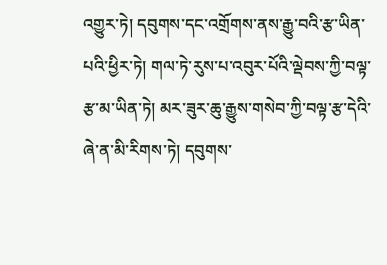འགྱུར་ཏེ། དབུགས་དང་འགྲོགས་ནས་རྒྱུ་བའི་རྩ་ཡིན་པའི་ཕྱིར་ཏེ། གལ་ཏེ་རུས་པ་འབུར་པོའི་ལྡེབས་ཀྱི་བལྟ་རྩ་མ་ཡིན་ཏེ། མར་ཟུར་ཆུ་རྒྱུས་གསེབ་ཀྱི་བལྟ་རྩ་དེའི་ཞེ་ན་མི་རིགས་ཏེ། དབུགས་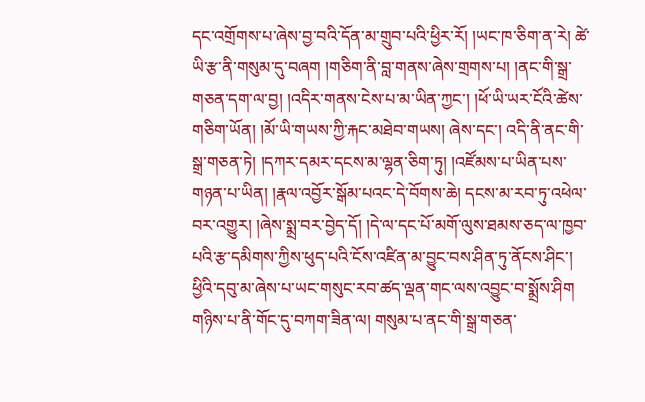དང་འགྲོགས་པ་ཞེས་བྱ་བའི་དོན་མ་གྲུབ་པའི་ཕྱིར་རོ། །ཡང་ཁ་ཅིག་ན་རེ། ཚེ་ཡི་རྩ་ནི་གསུམ་དུ་བཞག །གཅིག་ནི་བླ་གནས་ཞེས་གྲགས་པ། །ནང་གི་སྒྲ་གཅན་དག་ལ་བྱ། །འདིར་གནས་ངེས་པ་མ་ཡིན་ཀྱང་། །ཕོ་ཡི་ཡར་ངོའི་ཚེས་གཅིག་ཡོན། །མོ་ཡི་གཡས་ཀྱི་རྐང་མཐེབ་གཡས། ཞེས་དང་། འདི་ནི་ནང་གི་སྒྲ་གཅན་ཏེ། །དཀར་དམར་དངས་མ་ལྷན་ཅིག་ཏུ། །འཛོམས་པ་ཡིན་པས་གཉན་པ་ཡིན། །རྣལ་འབྱོར་སྒོམ་པའང་དེ་བོགས་ཆེ། དངས་མ་རབ་ཏུ་འཕེལ་བར་འགྱུར། །ཞེས་སྨྲ་བར་བྱེད་དོ། །དེ་ལ་དང་པོ་མགོ་ལུས་ཐམས་ཅད་ལ་ཁྱབ་པའི་རྩ་དམིགས་ཀྱིས་ཕུད་པའི་ངོས་འཛིན་མ་བྱུང་བས་ཤིན་ཏུ་ནོངས་ཤིང་། ཕྱིའི་དབུ་མ་ཞེས་པ་ཡང་གསུང་རབ་ཚད་ལྡན་གང་ལས་འབྱུང་བ་སྨྲོས་ཤིག གཉིས་པ་ནི་གོང་དུ་བཀག་ཟིན་ལ། གསུམ་པ་ནང་གི་སྒྲ་གཅན་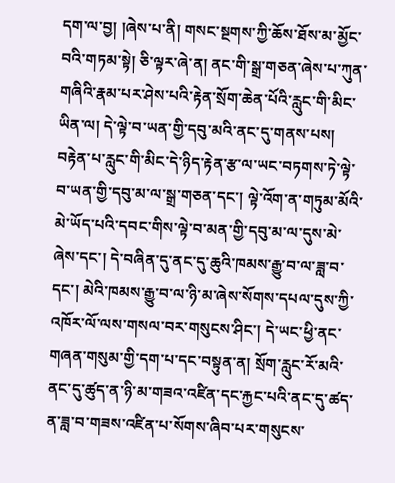དག་ལ་བྱ། །ཞེས་པ་ནི། གསང་སྔགས་ཀྱི་ཆོས་ཐོས་མ་མྱོང་བའི་གཏམ་སྟེ། ཅི་ལྟར་ཞེ་ན། ནང་གི་སྒྲ་གཅན་ཞེས་པ་ཀུན་གཞིའི་རྣམ་པར་ཤེས་པའི་རྟེན་སྲོག་ཆེན་པོའི་རླུང་གི་མིང་ཡིན་ལ། དེ་ལྟེ་བ་ཡན་གྱི་དབུ་མའི་ནང་དུ་གནས་པས། བརྟེན་པ་རླུང་གི་མིང་དེ་ཉིད་རྟེན་རྩ་ལ་ཡང་བཏགས་ཏེ་ལྟེ་བ་ཡན་གྱི་དབུ་མ་ལ་སྒྲ་གཅན་དང་། ལྟེ་འོག་ན་གཏུམ་མོའི་མེ་ཡོད་པའི་དབང་གིས་ལྟེ་བ་མན་གྱི་དབུ་མ་ལ་དུས་མེ་ཞེས་དང་། དེ་བཞིན་དུ་ནང་དུ་ཆུའི་ཁམས་རྒྱུ་བ་ལ་ཟླ་བ་དང་། མེའི་ཁམས་རྒྱུ་བ་ལ་ཉི་མ་ཞེས་སོགས་དཔལ་དུས་ཀྱི་འཁོར་ལོ་ལས་གསལ་བར་གསུངས་ཤིང་། དེ་ཡང་ཕྱི་ནང་གཞན་གསུམ་གྱི་དག་པ་དང་བསྟུན་ན། སྲོག་རླུང་རོ་མའི་ནང་དུ་ཚུད་ན་ཉི་མ་གཟའ་འཛིན་དང་རྐྱང་པའི་ནང་དུ་ཚད་ན་ཟླ་བ་གཟས་འཛིན་པ་སོགས་ཞིབ་པར་གསུངས་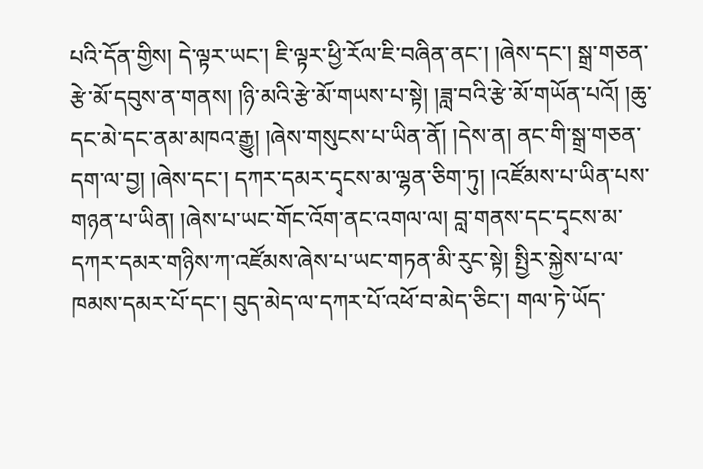པའི་དོན་གྱིས། དེ་ལྟར་ཡང་། ཇི་ལྟར་ཕྱི་རོལ་ཇི་བཞིན་ནང་། །ཞེས་དང་། སྒྲ་གཅན་རྩེ་མོ་དབུས་ན་གནས། །ཉི་མའི་རྩེ་མོ་གཡས་པ་སྟེ། །ཟླ་བའི་རྩེ་མོ་གཡོན་པའོ། །ཆུ་དང་མེ་དང་ནམ་མཁའ་རྒྱུ། །ཞེས་གསུངས་པ་ཡིན་ནོ། །དེས་ན། ནང་གི་སྒྲ་གཅན་དག་ལ་བྱ། །ཞེས་དང་། དཀར་དམར་དྭངས་མ་ལྷན་ཅིག་ཏུ། །འཛོམས་པ་ཡིན་པས་གཉན་པ་ཡིན། །ཞེས་པ་ཡང་གོང་འོག་ནང་འགལ་ལ། བླ་གནས་དང་དྭངས་མ་དཀར་དམར་གཉིས་ཀ་འཛོམས་ཞེས་པ་ཡང་གཏན་མི་རུང་སྟེ། སྤྱིར་སྐྱེས་པ་ལ་ཁམས་དམར་པོ་དང་། བུད་མེད་ལ་དཀར་པོ་འཕོ་བ་མེད་ཅིང་། གལ་ཏེ་ཡོད་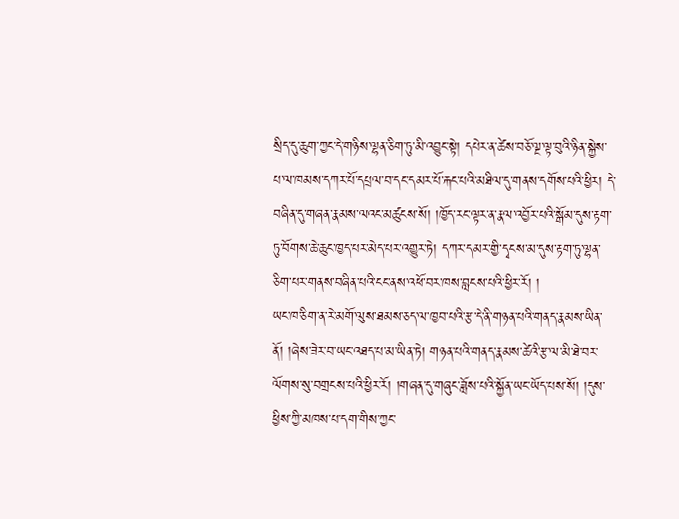སྲིད་དུ་ཆུག་ཀྱང་དེ་གཉིས་ལྷན་ཅིག་ཏུ་མི་འབྱུང་སྟེ། དཔེར་ན་ཚེས་བཅོ་ལྔ་ལྟ་བུའི་ཉིན་སྐྱེས་པ་ལ་ཁམས་དཀར་པོ་དཔྲལ་བ་དང་དམར་པོ་རྐང་པའི་མཐིལ་དུ་གནས་དགོས་པའི་ཕྱིར། དེ་བཞིན་དུ་གཞན་རྣམས་ལའང་མཚུངས་སོ། །ཁྱོད་རང་ལྟར་ན་རྣལ་འབྱོར་པའི་སྒོམ་དུས་རྟག་ཏུ་བོགས་ཆེ་ཆུང་ཁྱད་པར་མེད་པར་འགྱུར་ཏེ། དཀར་དམར་གྱི་དྭངས་མ་དུས་རྟག་ཏུ་ལྷན་ཅིག་པར་གནས་བཞིན་པའི་ངང་ནས་འཕོ་བར་ཁས་བླངས་པའི་ཕྱིར་རོ། །
ཡང་ཁ་ཅིག་ན་རེ་མགོ་ལུས་ཐམས་ཅད་ལ་ཁྱབ་པའི་རྩ་དེ་ནི་གཉན་པའི་གནད་རྣམས་ཡིན་ནོ། །ཞེས་ཟེར་བ་ཡང་འཐད་པ་མ་ཡིན་ཏེ། གཉན་པའི་གནད་རྣམས་ཚེའི་རྩ་ལ་མི་ཐེ་བར་ལོགས་སུ་བགྲངས་པའི་ཕྱིར་རོ། །གཞན་དུ་གཞུང་ཟློས་པའི་སྐྱོན་ཡང་ཡོད་པས་སོ། །དུས་ཕྱིས་ཀྱི་མཁས་པ་དག་གིས་ཀྱང་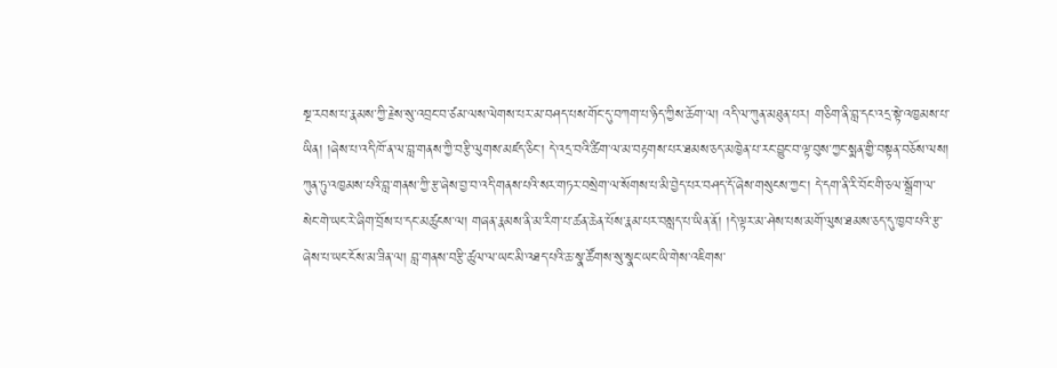སྔ་རབས་པ་རྣམས་ཀྱི་རྗེས་སུ་འབྲང་བ་ཙམ་ལས་ལེགས་པར་མ་བཤད་པས་གོང་དུ་བཀག་པ་ཉིད་ཀྱིས་ཆོག་ལ། འདི་ལ་ཀུན་མཐུན་པར། གཅིག་ནི་བླ་དང་འདྲ་སྟེ་འཁྱམས་པ་ཡིན། །ཞེས་པ་འདི་ཁོ་ན་ལ་བླ་གནས་ཀྱི་བརྩི་ལུགས་མཛད་ཅིང་། དེ་འདྲ་བའི་ཚིག་ལ་མ་བརྟགས་པར་ཐམས་ཅད་མཁྱེན་པ་རང་བྱུང་བ་ལྟ་བུས་ཀྱང་སྨན་གྱི་བསྟན་བཅོས་ལས། ཀུན་ཏུ་འཁྱམས་པའི་བླ་གནས་ཀྱི་རྩ་ཞེས་བྱ་བ་འདི་གནས་པའི་སར་གཏར་བསྲེག་ལ་སོགས་པ་མི་བྱེད་པར་བཤད་དོ་ཞེས་གསུངས་ཀྱང་། དེ་དག་ནི་རི་བོང་གི་ཅལ་སྒྲོག་ལ་སེང་གེ་ཡང་རེ་ཞིག་བྲོས་པ་དང་མཚུངས་ལ། གཞན་རྣམས་ནི་མ་རིག་པ་ཚན་ཆེན་པོས་རྣམ་པར་བསླད་པ་ཡིན་ནོ། །དེ་ལྟར་མ་ཤེས་པས་མགོ་ལུས་ཐམས་ཅད་དུ་ཁྱབ་པའི་རྩ་ཞེས་པ་ཡང་ངོས་མ་ཟིན་ལ། བླ་གནས་བརྩི་ཚུལ་ལ་ཡང་མི་འཐད་པའི་ཆ་སྣ་ཚོགས་སུ་སྣང་ཡང་ཡི་གེས་འཇིགས་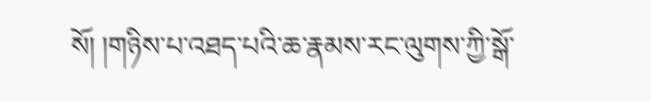སོ། །གཉིས་པ་འཐད་པའི་ཆ་རྣམས་རང་ལུགས་ཀྱི་སྒོ་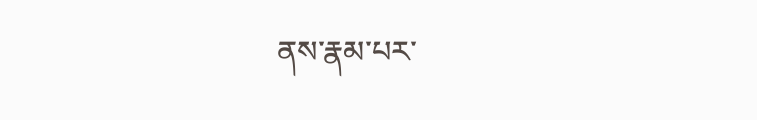ནས་རྣམ་པར་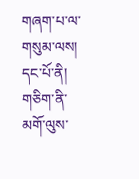གཞག་པ་ལ་གསུམ་ལས། དང་པོ་ནི། གཅིག་ནི་མགོ་ལུས་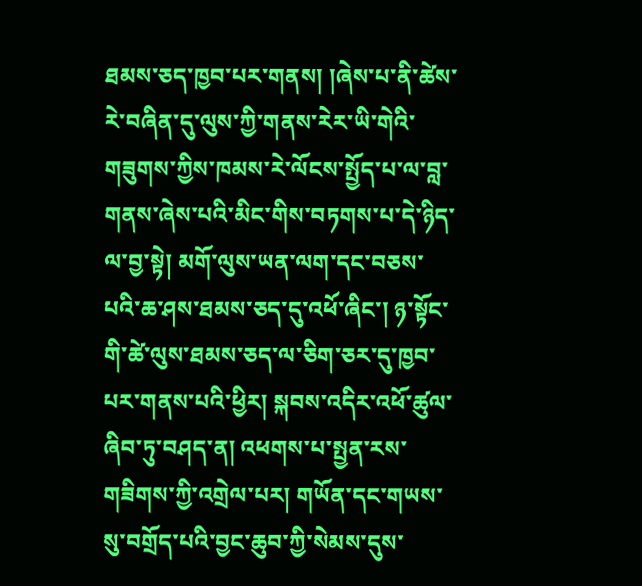ཐམས་ཅད་ཁྱབ་པར་གནས། །ཞེས་པ་ནི་ཚེས་རེ་བཞིན་དུ་ལུས་ཀྱི་གནས་རེར་ཡི་གེའི་གཟུགས་ཀྱིས་ཁམས་རེ་ལོངས་སྤྱོད་པ་ལ་བླ་གནས་ཞེས་པའི་མིང་གིས་བཏགས་པ་དེ་ཉིད་ལ་བྱ་སྟེ། མགོ་ལུས་ཡན་ལག་དང་བཅས་པའི་ཆ་ཤས་ཐམས་ཅད་དུ་འཕོ་ཞིང་། ཉ་སྟོང་གི་ཚེ་ལུས་ཐམས་ཅད་ལ་ཅིག་ཅར་དུ་ཁྱབ་པར་གནས་པའི་ཕྱིར། སྐབས་འདིར་འཕོ་ཚུལ་ཞིབ་ཏུ་བཤད་ན། འཕགས་པ་སྤྱན་རས་གཟིགས་ཀྱི་འགྲེལ་པར། གཡོན་དང་གཡས་སུ་བགྲོད་པའི་བྱང་ཆུབ་ཀྱི་སེམས་དུས་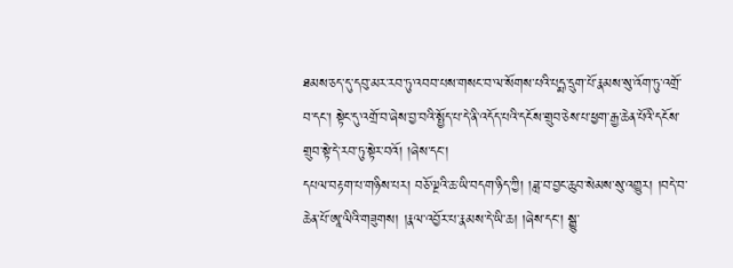ཐམས་ཅད་དུ་དབུ་མར་རབ་ཏུ་འབབ་པས་གསང་བ་ལ་སོགས་པའི་པདྨ་དྲུག་པོ་རྣམས་སུ་འོག་ཏུ་འགྲོ་བ་དང་། སྟེང་དུ་འགྲོ་བ་ཞེས་བྱ་བའི་སྤྱོད་པ་དེ་ནི་འདོད་པའི་དངོས་གྲུབ་ཅེས་པ་ཕྱག་རྒྱ་ཆེན་པོའི་དངོས་གྲུབ་སྟེ་དེ་རབ་ཏུ་སྟེར་བའོ། །ཞེས་དང་།
དཔལ་བརྟག་པ་གཉིས་པར། བཅོ་ལྔའི་ཆ་ཡི་བདག་ཉིད་ཀྱི། །ཟླ་བ་བྱང་ཆུབ་སེམས་སུ་འགྱུར། །བདེ་བ་ཆེན་པོ་ཨཱ་ལིའི་གཟུགས། །རྣལ་འབྱོར་པ་རྣམས་དེ་ཡི་ཆ། །ཞེས་དང་། སྒྱུ་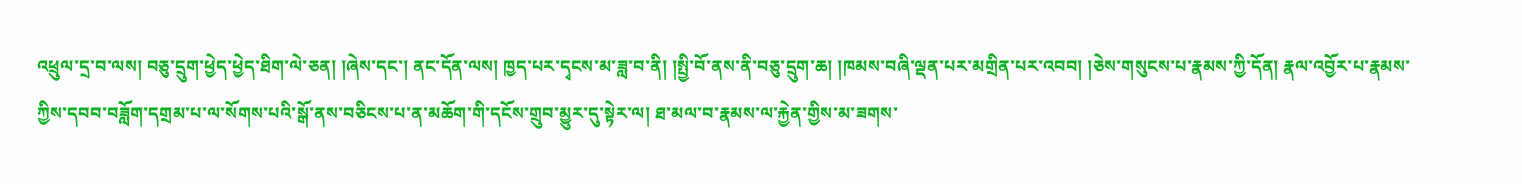འཕྲུལ་དྲ་བ་ལས། བཅུ་དྲུག་ཕྱེད་ཕྱེད་ཐིག་ལེ་ཅན། །ཞེས་དང་། ནང་དོན་ལས། ཁྱད་པར་དྭངས་མ་ཟླ་བ་ནི། །སྤྱི་བོ་ནས་ནི་བཅུ་དྲུག་ཆ། །ཁམས་བཞི་ལྡན་པར་མགྲིན་པར་འབབ། །ཅེས་གསུངས་པ་རྣམས་ཀྱི་དོན། རྣལ་འབྱོར་པ་རྣམས་ཀྱིས་དབབ་བཟློག་དགྲམ་པ་ལ་སོགས་པའི་སྒོ་ནས་བཅིངས་པ་ན་མཆོག་གི་དངོས་གྲུབ་མྱུར་དུ་སྟེར་ལ། ཐ་མལ་བ་རྣམས་ལ་རྐྱེན་གྱིས་མ་ཟགས་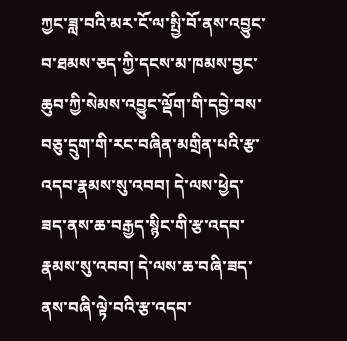ཀྱང་ཟླ་བའི་མར་ངོ་ལ་སྤྱི་བོ་ནས་འབྱུང་བ་ཐམས་ཅད་ཀྱི་དངས་མ་ཁམས་བྱང་ཆུབ་ཀྱི་སེམས་འབྱུང་ལྡོག་གི་དབྱེ་བས་བཅུ་དྲུག་གི་རང་བཞིན་མགྲིན་པའི་རྩ་འདབ་རྣམས་སུ་འབབ། དེ་ལས་ཕྱེད་ཟད་ནས་ཆ་བརྒྱད་སྙིང་གི་རྩ་འདབ་རྣམས་སུ་འབབ། དེ་ལས་ཆ་བཞི་ཟད་ནས་བཞི་ལྟེ་བའི་རྩ་འདབ་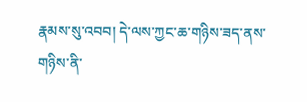རྣམས་སུ་འབབ། དེ་ལས་ཀྱང་ཆ་གཉིས་ཟད་ནས་གཉིས་ནི་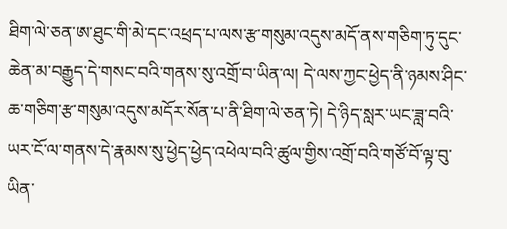ཐིག་ལེ་ཅན་ཨ་ཐུང་གི་མེ་དང་འཕྲད་པ་ལས་རྩ་གསུམ་འདུས་མདོ་ནས་གཅིག་ཏུ་དུང་ཆེན་མ་བརྒྱུད་དེ་གསང་བའི་གནས་སུ་འགྲོ་བ་ཡིན་ལ། དེ་ལས་ཀྱང་ཕྱེད་ནི་ཉམས་ཤིང་ཆ་གཅིག་རྩ་གསུམ་འདུས་མདོར་སོན་པ་ནི་ཐིག་ལེ་ཅན་ཏེ། དེ་ཉིད་སླར་ཡང་ཟླ་བའི་ཡར་ངོ་ལ་གནས་དེ་རྣམས་སུ་ཕྱེད་ཕྱེད་འཕེལ་བའི་ཚུལ་གྱིས་འགྲོ་བའི་གཙོ་བོ་ལྟ་བུ་ཡིན་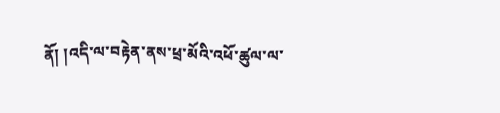ནོ། །འདི་ལ་བརྟེན་ནས་ཕྲ་མོའི་འཕོ་ཚུལ་ལ་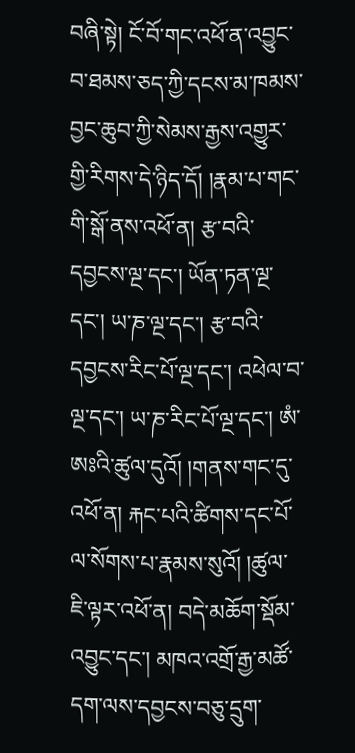བཞི་སྟེ། ངོ་བོ་གང་འཕོ་ན་འབྱུང་བ་ཐམས་ཅད་ཀྱི་དངས་མ་ཁམས་བྱང་ཆུབ་ཀྱི་སེམས་རྒྱས་འགྱུར་གྱི་རིགས་དེ་ཉིད་དོ། །རྣམ་པ་གང་གི་སྒོ་ནས་འཕོ་ན། རྩ་བའི་དབྱངས་ལྔ་དང་། ཡོན་ཏན་ལྔ་དང་། ཡ་ཎ་ལྔ་དང་། རྩ་བའི་དབྱངས་རིང་པོ་ལྔ་དང་། འཕེལ་བ་ལྔ་དང་། ཡ་ཎ་རིང་པོ་ལྔ་དང་། ཨཾ་ཨཿའི་ཚུལ་དུའོ། །གནས་གང་དུ་འཕོ་ན། རྐང་པའི་ཚིགས་དང་པོ་ལ་སོགས་པ་རྣམས་སུའོ། །ཚུལ་ཇི་ལྟར་འཕོ་ན། བདེ་མཆོག་སྡོམ་འབྱུང་དང་། མཁའ་འགྲོ་རྒྱ་མཚོ་དག་ལས་དབྱངས་བཅུ་དྲུག་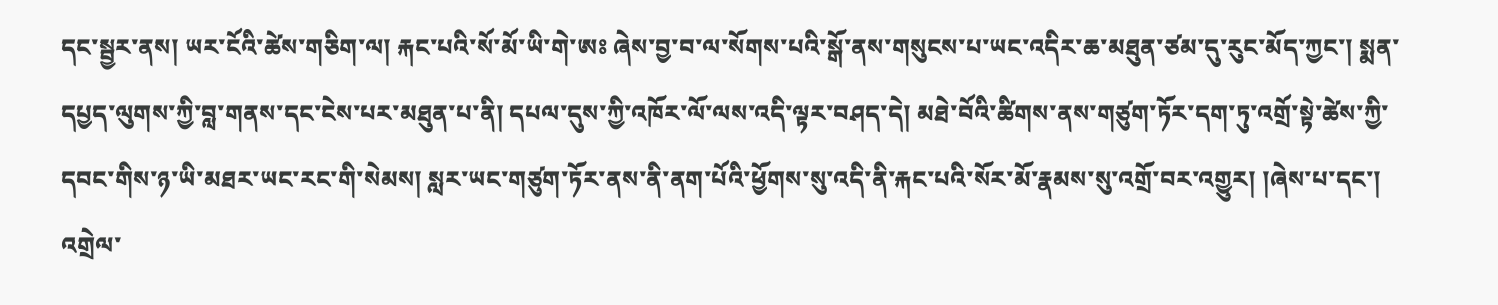དང་སྦྱར་ནས། ཡར་ངོའི་ཚེས་གཅིག་ལ། རྐང་པའི་སོ་མོ་ཡི་གེ་ཨཿ ཞེས་བྱ་བ་ལ་སོགས་པའི་སྒོ་ནས་གསུངས་པ་ཡང་འདིར་ཆ་མཐུན་ཙམ་དུ་རུང་མོད་ཀྱང་། སྨན་དཔྱད་ལུགས་ཀྱི་བླ་གནས་དང་ངེས་པར་མཐུན་པ་ནི། དཔལ་དུས་ཀྱི་འཁོར་ལོ་ལས་འདི་ལྟར་བཤད་དེ། མཐེ་བོའི་ཚིགས་ནས་གཙུག་ཏོར་དག་ཏུ་འགྲོ་སྟེ་ཚེས་ཀྱི་དབང་གིས་ཉ་ཡི་མཐར་ཡང་རང་གི་སེམས། སླར་ཡང་གཙུག་ཏོར་ནས་ནི་ནག་པོའི་ཕྱོགས་སུ་འདི་ནི་རྐང་པའི་སོར་མོ་རྣམས་སུ་འགྲོ་བར་འགྱུར། །ཞེས་པ་དང་། འགྲེལ་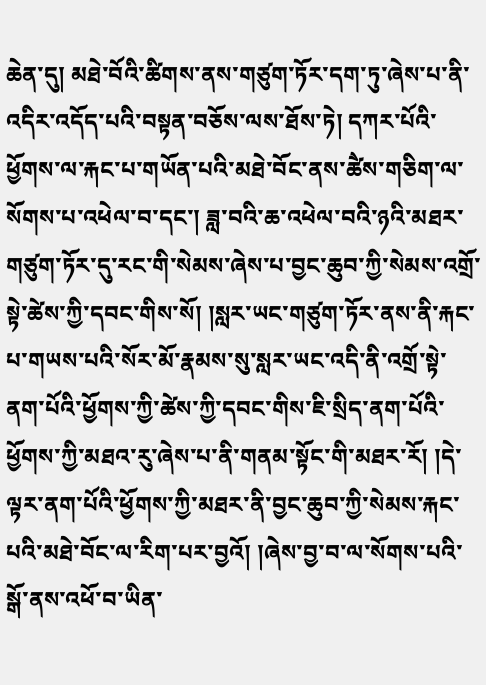ཆེན་དུ། མཐེ་བོའི་ཚིགས་ནས་གཙུག་ཏོར་དག་ཏུ་ཞེས་པ་ནི་འདིར་འདོད་པའི་བསྟན་བཅོས་ལས་ཐོས་ཏེ། དཀར་པོའི་ཕྱོགས་ལ་རྐང་པ་གཡོན་པའི་མཐེ་བོང་ནས་ཚཻས་གཅིག་ལ་སོགས་པ་འཕེལ་བ་དང་། ཟླ་བའི་ཆ་འཕེལ་བའི་ཉའི་མཐར་གཙུག་ཏོར་དུ་རང་གི་སེམས་ཞེས་པ་བྱང་ཆུབ་ཀྱི་སེམས་འགྲོ་སྟེ་ཚེས་ཀྱི་དབང་གིས་སོ། །སླར་ཡང་གཙུག་ཏོར་ནས་ནི་རྐང་པ་གཡས་པའི་སོར་མོ་རྣམས་སུ་སླར་ཡང་འདི་ནི་འགྲོ་སྟེ་ནག་པོའི་ཕྱོགས་ཀྱི་ཚེས་ཀྱི་དབང་གིས་ཇི་སྲིད་ནག་པོའི་ཕྱོགས་ཀྱི་མཐའ་རུ་ཞེས་པ་ནི་གནམ་སྟོང་གི་མཐར་རོ། །དེ་ལྟར་ནག་པོའི་ཕྱོགས་ཀྱི་མཐར་ནི་བྱང་ཆུབ་ཀྱི་སེམས་རྐང་པའི་མཐེ་བོང་ལ་རིག་པར་བྱའོ། །ཞེས་བྱ་བ་ལ་སོགས་པའི་སྒོ་ནས་འཕོ་བ་ཡིན་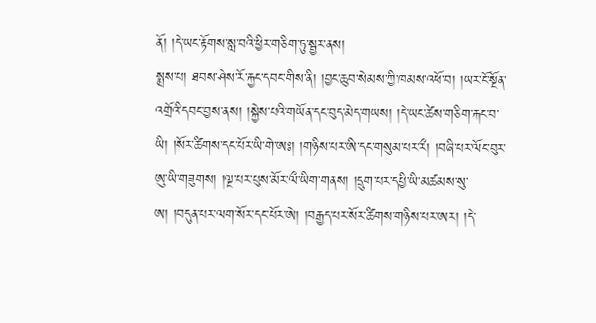ནོ། །དེ་ཡང་རྟོགས་སླ་བའི་ཕྱིར་གཅིག་ཏུ་སྦྱར་ནས།
སྨྲས་པ། ཐབས་ཤེས་རོ་རྐྱང་དབང་གིས་ནི། །བྱང་ཆུབ་སེམས་ཀྱི་ཁམས་འཕོ་བ། །ཡར་ངོ་སྔོན་འགྲོའི་དབང་བྱས་ནས། །སྐྱེས་པའི་གཡོན་དང་བུད་མེད་གཡས། །དེ་ཡང་ཚེས་གཅིག་རྐང་བ་ཡི། །སོར་ཚིགས་དང་པོར་ཡི་གེ་ཨཿ། །གཉིས་པར་ཨི་དང་གསུམ་པར་རྀ། །བཞི་པར་ལོང་བུར་ཨུ་ཡི་གཟུགས། །ལྔ་པར་པུས་མོར་ལྀ་ཡིག་གནས། །དྲུག་པར་དཔྱི་ཡི་མཚམས་སུ་ཨ། །བདུན་པར་ལག་སོར་དང་པོར་ཨེ། །བརྒྱད་པར་སོར་ཚིགས་གཉིས་པར་ཨར། །དེ་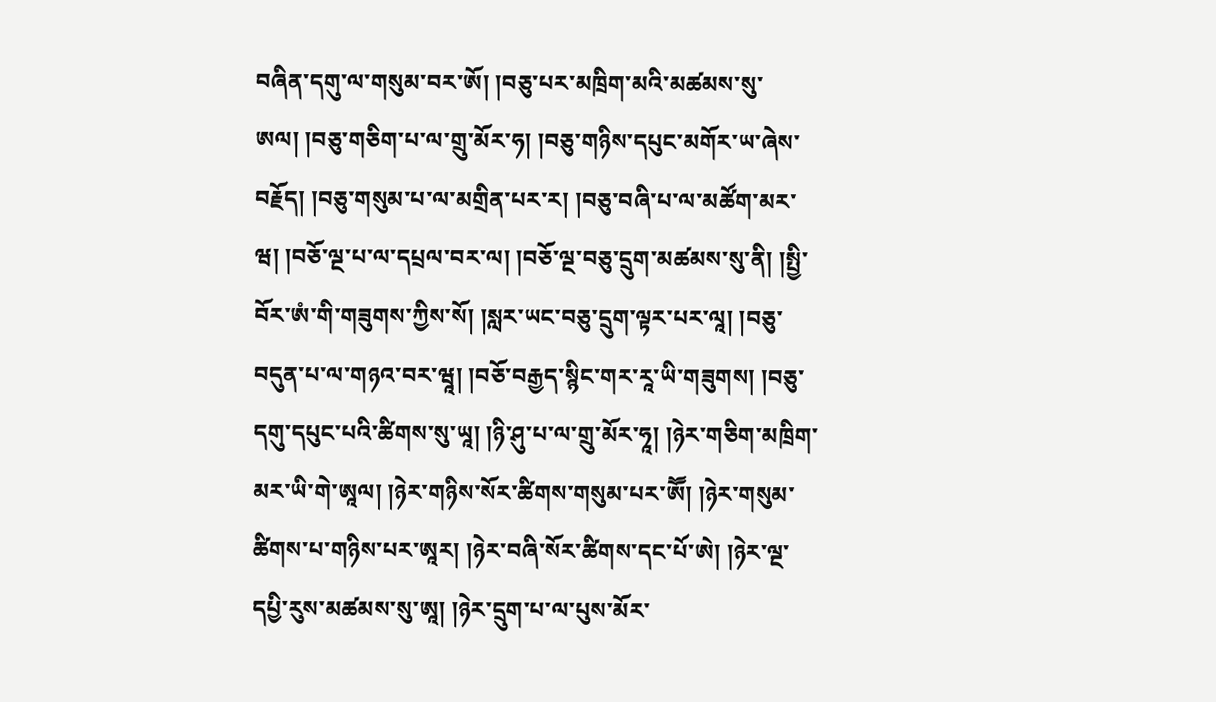བཞིན་དགུ་ལ་གསུམ་བར་ཨོ། །བཅུ་པར་མཁྲིག་མའི་མཚམས་སུ་ཨལ། །བཅུ་གཅིག་པ་ལ་གྲུ་མོར་ཧ། །བཅུ་གཉིས་དཔུང་མགོར་ཡ་ཞེས་བརྗོད། །བཅུ་གསུམ་པ་ལ་མགྲིན་པར་ར། །བཅུ་བཞི་པ་ལ་མཚོག་མར་ཝ། །བཅོ་ལྔ་པ་ལ་དཔྲལ་བར་ལ། །བཅོ་ལྔ་བཅུ་དྲུག་མཚམས་སུ་ནི། །སྤྱི་བོར་ཨཾ་གི་གཟུགས་ཀྱིས་སོ། །སླར་ཡང་བཅུ་དྲུག་ལྟར་པར་ལཱ། །བཅུ་བདུན་པ་ལ་གཉའ་བར་ཝཱ། །བཅོ་བརྒྱད་སྙིང་གར་རཱ་ཡི་གཟུགས། །བཅུ་དགུ་དཔུང་པའི་ཚིགས་སུ་ཡཱ། །ཉི་ཤུ་པ་ལ་གྲུ་མོར་ཧཱ། །ཉེར་གཅིག་མཁྲིག་མར་ཡི་གེ་ཨཱལ། །ཉེར་གཉིས་སོར་ཚིགས་གསུམ་པར་ཨཽ། །ཉེར་གསུམ་ཚིགས་པ་གཉིས་པར་ཨཱར། །ཉེར་བཞི་སོར་ཚིགས་དང་པོ་ཨེ། །ཉེར་ལྔ་དཔྱི་རུས་མཚམས་སུ་ཨཱ། །ཉེར་དྲུག་པ་ལ་པུས་མོར་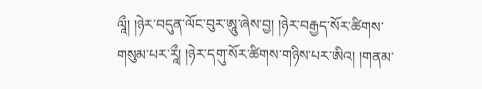ལཱྀ། །ཉེར་བདུན་ལོང་བུར་ཨཱུ་ཞེས་བྱ། །ཉེར་བརྒྱད་སོར་ཚིགས་གསུམ་པར་རཱྀ། །ཉེར་དགུ་སོར་ཚིགས་གཉིས་པར་ཨིའ། །གནམ་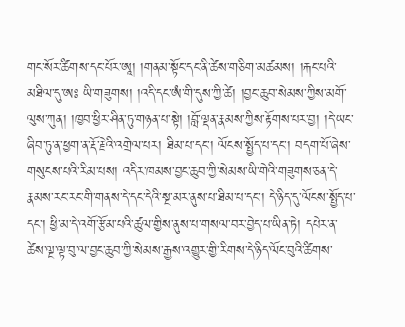གང་སོར་ཚིགས་དང་པོར་ཨཱ། །གནམ་སྟོང་དང་ནི་ཚེས་གཅིག་མཚམས། །རྐང་པའི་མཐིལ་དུ་ཨཿ ཡི་གཟུགས། །འདི་དང་ཨཾ་གི་དུས་ཀྱི་ཚེ། །བྱང་ཆུབ་སེམས་ཀྱིས་མགོ་ལུས་ཀུན། །ཁྱབ་ཕྱིར་ཤིན་ཏུ་གཉན་པ་སྟེ། །བློ་ལྡན་རྣམས་ཀྱིས་རྟོགས་པར་བྱ། །དེ་ཡང་ཞིབ་ཏུ་ན་ཕྱག་ན་རྡོ་རྗེའི་འགྲེལ་པར། ཐིམ་པ་དང་། ལོངས་སྤྱོད་པ་དང་། བདག་པོ་ཞེས་གསུངས་པའི་རིམ་པས། འདིར་ཁམས་བྱང་ཆུབ་ཀྱི་སེམས་ཡི་གེའི་གཟུགས་ཅན་དེ་རྣམས་རང་རང་གི་གནས་དེ་དང་དེའི་སྔ་མར་ནུས་པ་ཐིམ་པ་དང་། དེ་ཉིད་དུ་ལོངས་སྤྱོད་པ་དང་། ཕྱི་མ་དེ་འགོ་རྩོམ་པའི་ཚུལ་གྱིས་ནུས་པ་གསལ་བར་བྱེད་པ་ཡིན་ཏེ། དཔེར་ན་ཚེས་ལྔ་ལྟ་བུ་ལ་བྱང་ཆུབ་ཀྱི་སེམས་རྒྱས་འགྱུར་གྱི་རིགས་དེ་ཉིད་ལོང་བུའི་ཚིགས་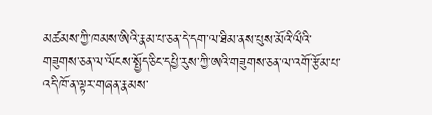མཚམས་ཀྱི་ཁམས་ཨིའི་རྣམ་པ་ཅན་དེ་དག་ལ་ཐིམ་ནས་པུས་མོའི་ལྀའི་གཟུགས་ཅན་ལ་ལོངས་སྤྱོད་ཅིང་དཔྱི་རུས་ཀྱི་ཨའི་གཟུགས་ཅན་ལ་འགོ་རྩོམ་པ་འདི་ཁོ་ན་ལྟར་གཞན་རྣམས་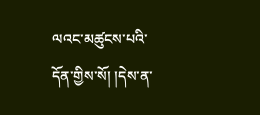ལའང་མཚུངས་པའི་དོན་གྱིས་སོ། །དེས་ན་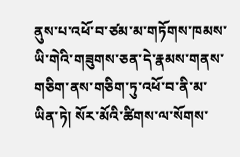ནུས་པ་འཕོ་བ་ཙམ་མ་གཏོགས་ཁམས་ཡི་གེའི་གཟུགས་ཅན་དེ་རྣམས་གནས་གཅིག་ནས་གཅིག་ཏུ་འཕོ་བ་ནི་མ་ཡིན་ཏེ། སོར་མོའི་ཚིགས་ལ་སོགས་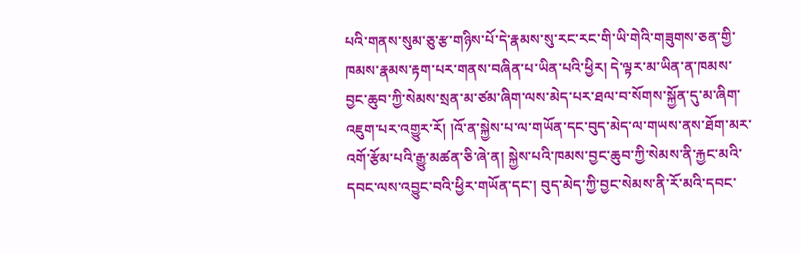པའི་གནས་སུམ་ཅུ་རྩ་གཉིས་པོ་དེ་རྣམས་སུ་རང་རང་གི་ཡི་གེའི་གཟུགས་ཅན་གྱི་ཁམས་རྣམས་རྟག་པར་གནས་བཞིན་པ་ཡིན་པའི་ཕྱིར། དེ་ལྟར་མ་ཡིན་ན་ཁམས་བྱང་ཆུབ་ཀྱི་སེམས་སྲན་མ་ཙམ་ཞིག་ལས་མེད་པར་ཐལ་བ་སོགས་སྐྱོན་དུ་མ་ཞིག་འཇུག་པར་འགྱུར་རོ། །འོ་ན་སྐྱེས་པ་ལ་གཡོན་དང་བུད་མེད་ལ་གཡས་ནས་ཐོག་མར་འགོ་རྩོམ་པའི་རྒྱུ་མཚན་ཅི་ཞེ་ན། སྐྱེས་པའི་ཁམས་བྱང་ཆུབ་ཀྱི་སེམས་ནི་རྐྱང་མའི་དབང་ལས་འབྱུང་བའི་ཕྱིར་གཡོན་དང་། བུད་མེད་ཀྱི་བྱང་སེམས་ནི་རོ་མའི་དབང་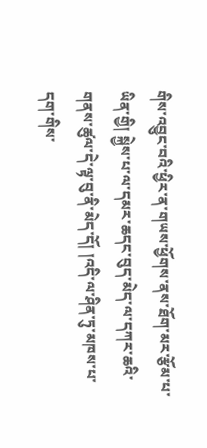གིས་འབྱུང་བའི་ཕྱིར་ན་གཡས་ཕྱོགས་ནས་ཐོག་མར་རྩོམ་པ་ཡིན་གྱི། སྐྱེས་པ་ལ་དམར་ཆདང་བུད་མེད་ལ་དཀར་ཆའི་གནས་ཚུལ་དེ་ལྟ་བུ་ནི་མེད་དོ། །འདི་ལ་ཤིན་ཏུ་མཁས་པ་དག་གིས་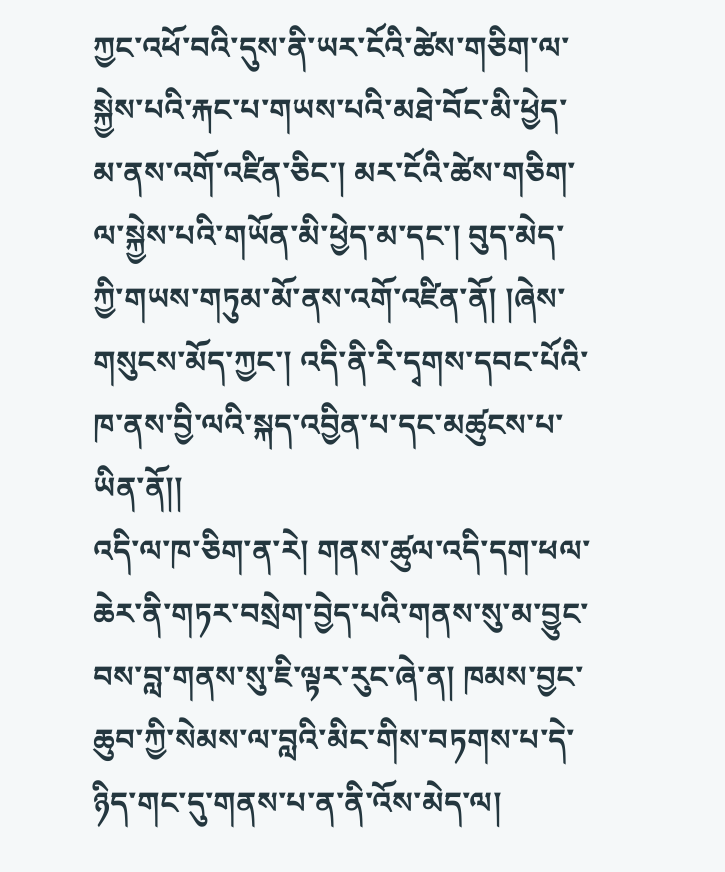ཀྱང་འཕོ་བའི་དུས་ནི་ཡར་ངོའི་ཚེས་གཅིག་ལ་སྐྱེས་པའི་རྐང་པ་གཡས་པའི་མཐེ་བོང་མི་ཕྱེད་མ་ནས་འགོ་འཛིན་ཅིང་། མར་ངོའི་ཚེས་གཅིག་ལ་སྐྱེས་པའི་གཡོན་མི་ཕྱེད་མ་དང་། བུད་མེད་ཀྱི་གཡས་གཏུམ་མོ་ནས་འགོ་འཛིན་ནོ། །ཞེས་གསུངས་མོད་ཀྱང་། འདི་ནི་རི་དྭགས་དབང་པོའི་ཁ་ནས་བྱི་ལའི་སྐད་འབྱིན་པ་དང་མཚུངས་པ་ཡིན་ནོ།།
འདི་ལ་ཁ་ཅིག་ན་རེ། གནས་ཚུལ་འདི་དག་ཕལ་ཆེར་ནི་གཏར་བསྲེག་བྱེད་པའི་གནས་སུ་མ་བྱུང་བས་བླ་གནས་སུ་ཇི་ལྟར་རུང་ཞེ་ན། ཁམས་བྱང་ཆུབ་ཀྱི་སེམས་ལ་བླའི་མིང་གིས་བཏགས་པ་དེ་ཉིད་གང་དུ་གནས་པ་ན་ནི་འོས་མེད་ལ།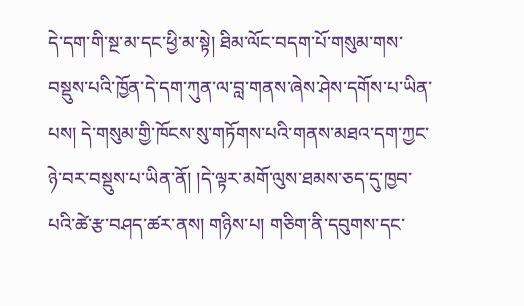དེ་དག་གི་སྔ་མ་དང་ཕྱི་མ་སྟེ། ཐིམ་ལོང་བདག་པོ་གསུམ་གས་བསྡུས་པའི་ཁྱོན་དེ་དག་ཀུན་ལ་བླ་གནས་ཞེས་ཤེས་དགོས་པ་ཡིན་པས། དེ་གསུམ་གྱི་ཁོངས་སུ་གཏོགས་པའི་གནས་མཐའ་དག་ཀྱང་ཉེ་བར་བསྡུས་པ་ཡིན་ནོ། །དེ་ལྟར་མགོ་ལུས་ཐམས་ཅད་དུ་ཁྱབ་པའི་ཚེ་རྩ་བཤད་ཚར་ནས། གཉིས་པ། གཅིག་ནི་དབུགས་དང་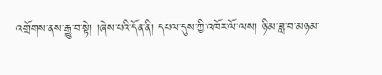འགྲོགས་ནས་རྒྱུ་བ་སྟེ། །ཞེས་པའི་དོན་ནི། དཔལ་དུས་ཀྱི་འཁོར་ལོ་ལས། ཉི་མ་ཟླ་བ་མཉམ་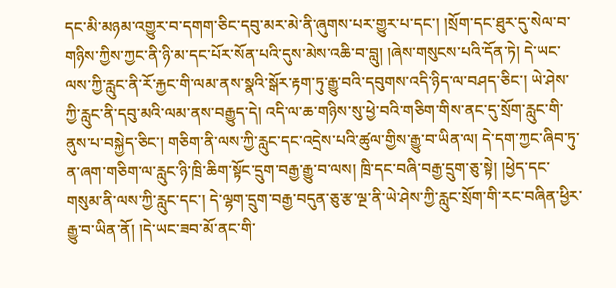དང་མི་མཉམ་འགྱུར་བ་དགག་ཅིང་དབུ་མར་མེ་ནི་ཞུགས་པར་གྱུར་པ་དང་། །སྲོག་དང་ཐུར་དུ་སེལ་བ་གཉིས་ཀྱིས་ཀྱང་ནི་ཉི་མ་དང་པོར་སོན་པའི་དུས་མེས་འཆི་བ་བླུ། །ཞེས་གསུངས་པའི་དོན་ཏེ། དེ་ཡང་ལས་ཀྱི་རླུང་ནི་རོ་རྐྱང་གི་ལམ་ནས་སྣའི་སྒོར་རྟག་ཏུ་རྒྱུ་བའི་དབུགས་འདི་ཉིད་ལ་བཤད་ཅིང་། ཡེ་ཤེས་ཀྱི་རླུང་ནི་དབུ་མའི་ལམ་ནས་བརྒྱུད་དེ། འདི་ལ་ཆ་གཉིས་སུ་ཕྱེ་བའི་གཅིག་གིས་ནང་དུ་སྲོག་རླུང་གི་ནུས་པ་བསྐྱེད་ཅིང་། གཅིག་ནི་ལས་ཀྱི་རླུང་དང་འདྲེས་པའི་ཚུལ་གྱིས་རྒྱུ་བ་ཡིན་ལ། དེ་དག་ཀྱང་ཞིབ་ཏུ་ན་ཞག་གཅིག་ལ་རླུང་ཉི་ཁྲི་ཆིག་སྟོང་དྲུག་བརྒྱ་རྒྱུ་བ་ལས། ཁྲི་དང་བཞི་བརྒྱ་དྲུག་ཅུ་སྟེ། །ཕྱེད་དང་གསུམ་ནི་ལས་ཀྱི་རླུང་དང་། དེ་ལྷག་དྲུག་བརྒྱ་བདུན་ཅུ་རྩ་ལྔ་ནི་ཡེ་ཤེས་ཀྱི་རླུང་སྲོག་གི་རང་བཞིན་ཕྱིར་རྒྱུ་བ་ཡིན་ནོ། །དེ་ཡང་ཟབ་མོ་ནང་གི་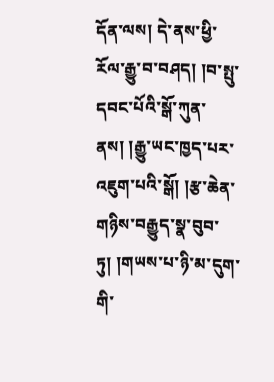དོན་ལས། དེ་ནས་ཕྱི་རོལ་རྒྱུ་བ་བཤད། །བ་སྤུ་དབང་པོའི་སྒོ་ཀུན་ནས། །རྒྱུ་ཡང་ཁྱད་པར་འཇུག་པའི་སྒོ། །རྩ་ཆེན་གཉིས་བརྒྱུད་སྣ་བུབ་ཏུ། །གཡས་པ་ཉི་མ་དུག་གི་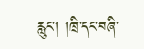རླུང་། །ཁྲི་དང་བཞི་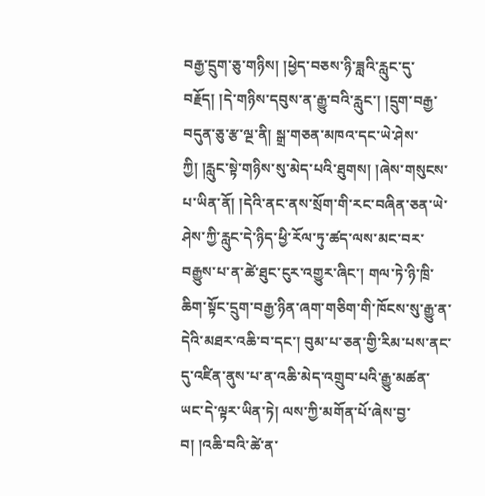བརྒྱ་དྲུག་ཅུ་གཉིས། །ཕྱེད་བཅས་ཉི་ཟླའི་རླུང་དུ་བརྗོད། །དེ་གཉིས་དབུས་ན་རྒྱུ་བའི་རླུང་། །དྲུག་བརྒྱ་བདུན་ཅུ་རྩ་ལྔ་ནི། སྒྲ་གཅན་མཁའ་དང་ཡེ་ཤེས་ཀྱི། །རླུང་སྟེ་གཉིས་སུ་མེད་པའི་ཐུགས། །ཞེས་གསུངས་པ་ཡིན་ནོ། །དེའི་ནང་ནས་སྲོག་གི་རང་བཞིན་ཅན་ཡེ་ཤེས་ཀྱི་རླུང་དེ་ཉིད་ཕྱི་རོལ་ཏུ་ཚད་ལས་མང་བར་བརྒྱུས་པ་ན་ཚེ་ཐུང་ངུར་འགྱུར་ཞིང་། གལ་ཏེ་ཉི་ཁྲི་ཆིག་སྟོང་དྲུག་བརྒྱ་ཉིན་ཞག་གཅིག་གི་ཁོངས་སུ་རྒྱུ་ན་དེའི་མཐར་འཆི་བ་དང་། བུམ་པ་ཅན་གྱི་རིམ་པས་ནང་དུ་འཛིན་ནུས་པ་ན་འཆི་མེད་འགྲུབ་པའི་རྒྱུ་མཚན་ཡང་དེ་ལྟར་ཡིན་ཏེ། ལས་ཀྱི་མགོན་པོ་ཞེས་བྱ་བ། །འཆི་བའི་ཚེ་ན་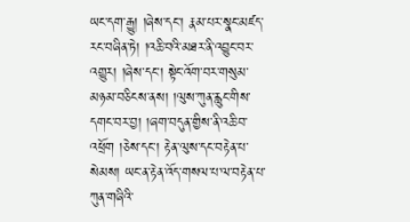ཡང་དག་རྒྱུ། །ཞེས་དང་། རྣམ་པར་སྣང་མཛད་རང་བཞིན་ཏེ། །འཆི་བའི་མཐར་ནི་འབྱུང་བར་འགྱུར། །ཞེས་དང་། སྟེང་འོག་བར་གསུམ་མཉམ་བཅིངས་ནས། །ལུས་ཀུན་རླུང་གིས་དགང་བར་བྱ། །ཞག་བདུན་གྱིས་ནི་འཆི་བ་འཕྲོག །ཅེས་དང་། རྟེན་ལུས་དང་བརྟེན་པ་སེམས། ཡང་ན་རྟེན་འོད་གསལ་པ་ལ་བརྟེན་པ་ཀུན་གཞིའི་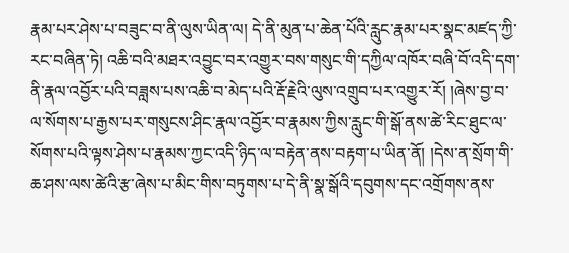རྣམ་པར་ཤེས་པ་བཟུང་བ་ནི་ལུས་ཡིན་ལ། དེ་ནི་མུན་པ་ཆེན་པོའི་རླུང་རྣམ་པར་སྣང་མཛད་ཀྱི་རང་བཞིན་ཏེ། འཆི་བའི་མཐར་འབྱུང་བར་འགྱུར་བས་གསུང་གི་དཀྱིལ་འཁོར་བཞི་བོ་འདི་དག་ནི་རྣལ་འབྱོར་པའི་བཟླས་པས་འཆི་བ་མེད་པའི་རྡོ་རྗེའི་ལུས་འགྲུབ་པར་འགྱུར་རོ། །ཞེས་བྱ་བ་ལ་སོགས་པ་རྒྱས་པར་གསུངས་ཤིང་རྣལ་འབྱོར་བ་རྣམས་ཀྱིས་རླུང་གི་སྒོ་ནས་ཚེ་རིང་ཐུང་ལ་སོགས་པའི་ལྟས་ཤེས་པ་རྣམས་ཀྱང་འདི་ཉིད་ལ་བརྟེན་ནས་བརྟག་པ་ཡིན་ནོ། །དེས་ན་སྲོག་གི་ཆ་ཤས་ལས་ཚེའི་རྩ་ཞེས་པ་མིང་གིས་བཏུགས་པ་དེ་ནི་སྣ་སྒོའི་དབུགས་དང་འགྲོགས་ནས་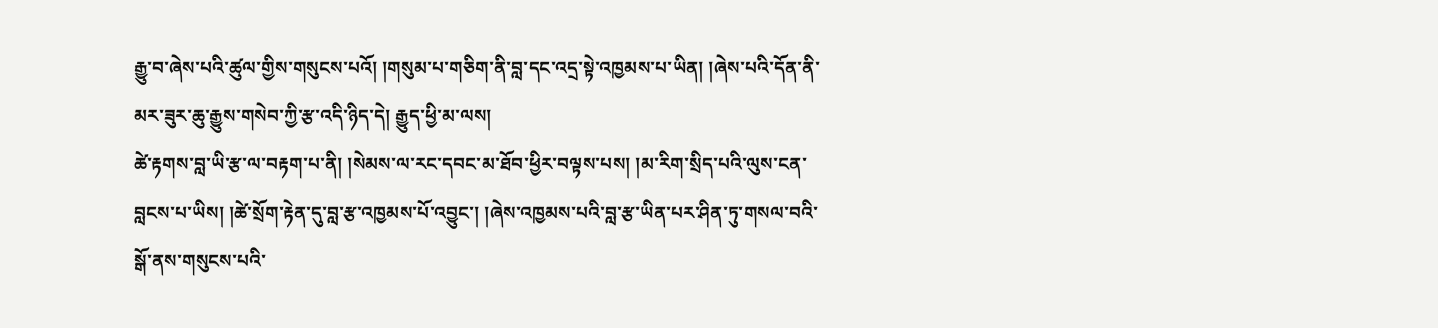རྒྱུ་བ་ཞེས་པའི་ཚུལ་གྱིས་གསུངས་པའོ། །གསུམ་པ་གཅིག་ནི་བླ་དང་འདྲ་སྟེ་འཁྱམས་པ་ཡིན། །ཞེས་པའི་དོན་ནི་མར་ཟུར་ཆུ་རྒྱུས་གསེབ་ཀྱི་རྩ་འདི་ཉིད་དེ། རྒྱུད་ཕྱི་མ་ལས།
ཚེ་རྟགས་བླ་ཡི་རྩ་ལ་བརྟག་པ་ནི། །སེམས་ལ་རང་དབང་མ་ཐོབ་ཕྱིར་བལྟས་པས། །མ་རིག་སྲིད་པའི་ལུས་ངན་བླངས་པ་ཡིས། །ཚེ་སྲོག་རྟེན་དུ་བླ་རྩ་འཁྱམས་པོ་འབྱུང་། །ཞེས་འཁྱམས་པའི་བླ་རྩ་ཡིན་པར་ཤིན་ཏུ་གསལ་བའི་སྒོ་ནས་གསུངས་པའི་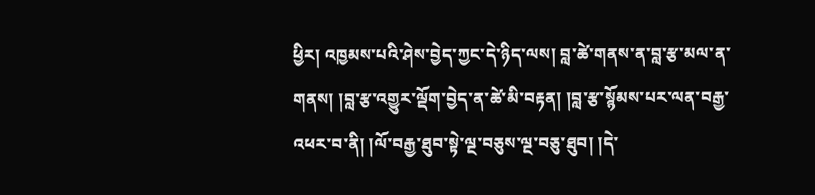ཕྱིར། འཁྱམས་པའི་ཤེས་བྱེད་ཀྱང་དེ་ཉིད་ལས། བླ་ཚེ་གནས་ན་བླ་རྩ་མལ་ན་གནས། །བླ་རྩ་འགྱུར་ལྡོག་བྱེད་ན་ཚེ་མི་བརྟན། །བླ་རྩ་སྙོམས་པར་ལན་བརྒྱ་འཕར་བ་ནི། །ལོ་བརྒྱ་ཐུབ་སྟེ་ལྔ་བཅུས་ལྔ་བཅུ་ཐུབ། །དེ་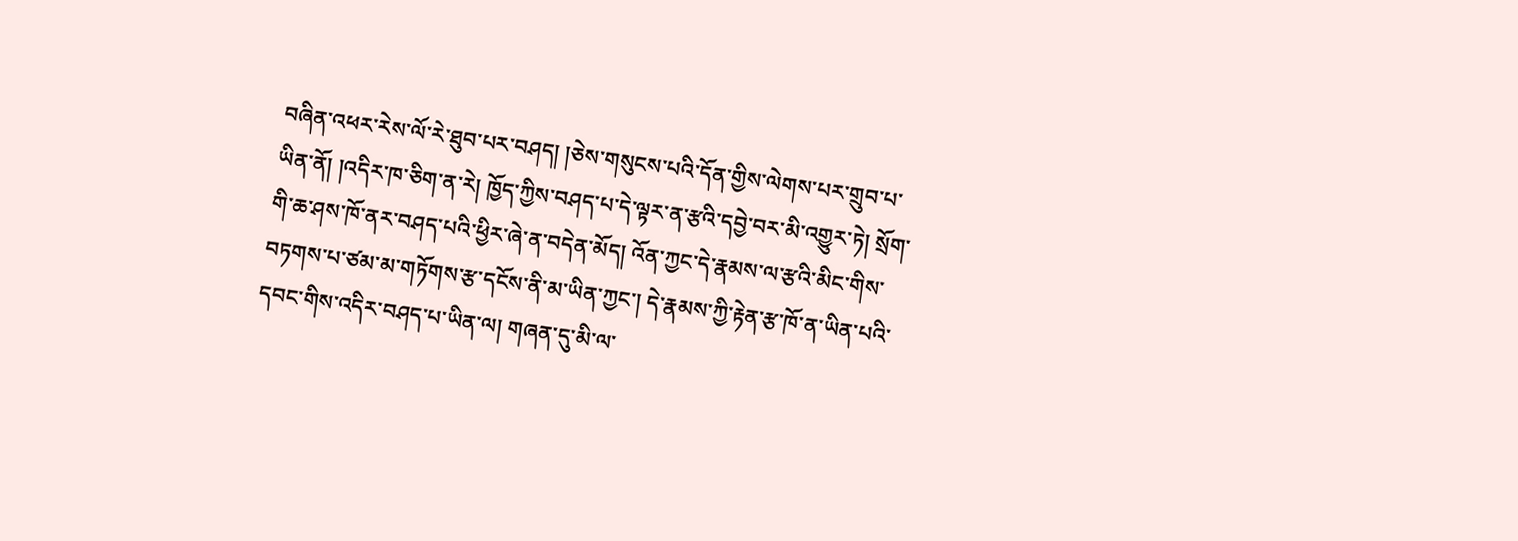བཞིན་འཕར་རེས་ལོ་རེ་ཐུབ་པར་བཤད། །ཅེས་གསུངས་པའི་དོན་གྱིས་ལེགས་པར་གྲུབ་པ་ཡིན་ནོ། །འདིར་ཁ་ཅིག་ན་རེ། ཁྱོད་ཀྱིས་བཤད་པ་དེ་ལྟར་ན་རྩའི་དབྱེ་བར་མི་འགྱུར་ཏེ། སྲོག་གི་ཆ་ཤས་ཁོ་ནར་བཤད་པའི་ཕྱིར་ཞེ་ན་བདེན་མོད། འོན་ཀྱང་དེ་རྣམས་ལ་རྩའི་མིང་གིས་བཏགས་པ་ཙམ་མ་གཏོགས་རྩ་དངོས་ནི་མ་ཡིན་ཀྱང་། དེ་རྣམས་ཀྱི་རྟེན་རྩ་ཁོ་ན་ཡིན་པའི་དབང་གིས་འདིར་བཤད་པ་ཡིན་ལ། གཞན་དུ་མི་ལ་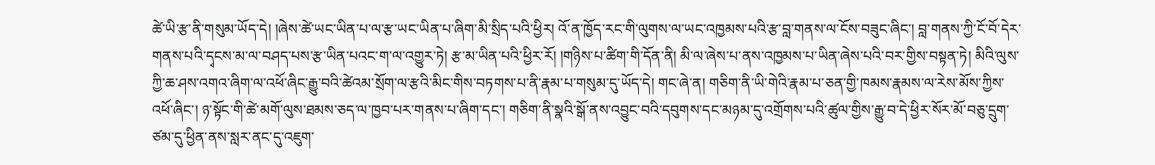ཚེ་ཡི་རྩ་ནི་གསུམ་ཡོད་དེ། །ཞེས་ཚེ་ཡང་ཡིན་པ་ལ་རྩ་ཡང་ཡིན་པ་ཞིག་མི་སྲིད་པའི་ཕྱིར། འོ་ན་ཁྱོད་རང་གི་ལུགས་ལ་ཡང་འཁྱམས་པའི་རྩ་བླ་གནས་ལ་ངོས་བཟུང་ཞིང་། བླ་གནས་ཀྱི་ངོ་བོ་དེར་གནས་པའི་དྭངས་མ་ལ་བཤད་པས་རྩ་ཡིན་པའང་ག་ལ་འགྱུར་ཏེ། རྩ་མ་ཡིན་པའི་ཕྱིར་རོ། །གཉིས་པ་ཚིག་གི་དོན་ནི། མི་ལ་ཞེས་པ་ནས་འཁྱམས་པ་ཡིན་ཞེས་པའི་བར་གྱིས་བསྟན་ཏེ། མིའི་ལུས་ཀྱི་ཆ་ཤས་འགའ་ཞིག་ལ་འཕོ་ཞིང་རྒྱུ་བའི་ཚེའམ་སྲོག་ལ་རྩའི་མིང་གིས་བཏགས་པ་ནི་རྣམ་པ་གསུམ་དུ་ཡོད་དེ། གང་ཞེ་ན། གཅིག་ནི་ཡི་གེའི་རྣམ་པ་ཅན་གྱི་ཁམས་རྣམས་ལ་རེས་མོས་ཀྱིས་འཕོ་ཞིང་། ཉ་སྟོང་གི་ཚེ་མགོ་ལུས་ཐམས་ཅད་ལ་ཁྱབ་པར་གནས་པ་ཞིག་དང་། གཅིག་ནི་སྣའི་སྒོ་ནས་འབྱུང་བའི་དབུགས་དང་མཉམ་དུ་འགྲོགས་པའི་ཚུལ་གྱིས་རྒྱུ་བ་དེ་ཕྱིར་སོར་མོ་བཅུ་དྲུག་ཙམ་དུ་ཕྱིན་ནས་སླར་ནང་དུ་འཇུག་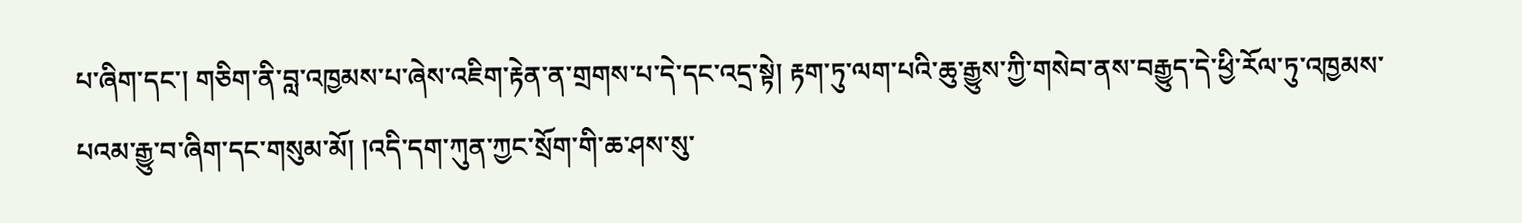པ་ཞིག་དང་། གཅིག་ནི་བླ་འཁྱམས་པ་ཞེས་འཇིག་རྟེན་ན་གྲགས་པ་དེ་དང་འདྲ་སྟེ། རྟག་ཏུ་ལག་པའི་ཆུ་རྒྱུས་ཀྱི་གསེབ་ནས་བརྒྱུད་དེ་ཕྱི་རོལ་ཏུ་འཁྱམས་པའམ་རྒྱུ་བ་ཞིག་དང་གསུམ་མོ། །འདི་དག་ཀུན་ཀྱང་སྲོག་གི་ཆ་ཤས་སུ་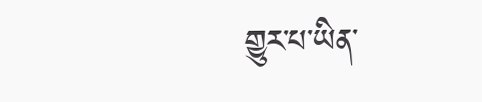གྱུར་པ་ཡིན་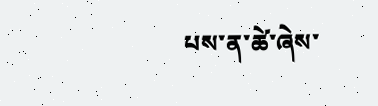པས་ན་ཚེ་ཞེས་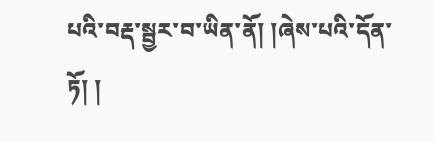པའི་བརྡ་སྦྱར་བ་ཡིན་ནོ། །ཞེས་པའི་དོན་ཏོ། །